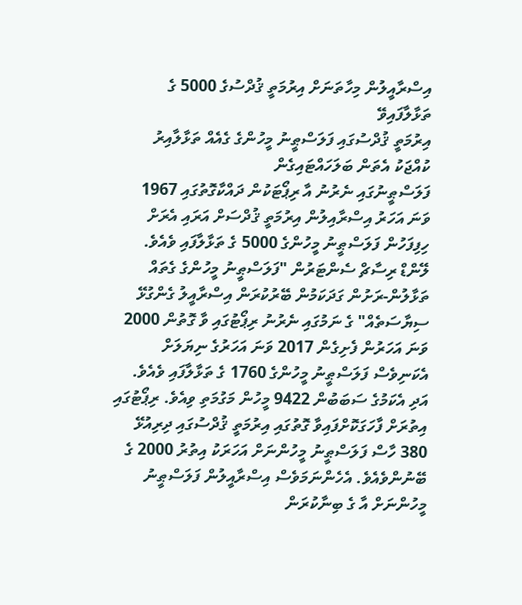އިސްރާއީލުން މިހާތަނަށް އިރުމަތީ ޤުދްސުގެ 5000 ގެ ތަޅާލާފައިވޭ
އިރުމަތީ ޤުދްސުގައި ފަލަސްޠީނު މީހުންގެ ގެއެއް ތަޅާލާއިރު ކުއްޖަކު އެތަން ބަލަހައްޓައިގެން
ފަލަސްޠީނުގައި ނެރުނު އާ ރިޕޯޓަކުން ދައްކާގޮތުގައި 1967 ވަނަ އަހަރު އިސްރާއިލުން އިރުމަތީ ޤުދްސަށް އަރައި އެރަށް ހިފިފަހުން ފަލަސްޠީނު މީހުންގެ 5000 ގެ ތަޅާލާފައި ވެއެވެ.
ލޭންޑް ރިސާޗް ސެންޓަރުން "ފަލަސްޠީނު މީހުންގެ ގެތައް ތަޅާލުން-ރަށުން ގަދަކަމުން ބޭރުކުރަން އިސްރާއީލު ގެންގުޅޭ ސިޔާސަތެއް" ގެ ނަމުގައި ނެރުނު ރިޕޯޓުގައި ވާ ގޮތުން 2000 ވަނަ އަހަރުން ފެށިގެން 2017 ވަނަ އަހަރުގެ ނިޔަލަށް އެކަނިވެސް ފަލަސްޠީނު މީހުންގެ 1760 ގެ ތަޅާލާފައި ވެއެވެ. އަދި އެކަމުގެ ސަބަބުން 9422 މީހުން މަގުމަތި ވިއެވެ. ރިޕޯޓުގައި އިތުރަށް ފާހަގަކޮށްފައިވާ ގޮތުގައި އިރުމަތީ ޤުދްސުގައި ދިރިއުޅޭ 380 ހާސް ފަލަސްޠީނު މީހުންނަށް އަހަރަކު އިތުރު 2000 ގެ ބޭނުންވެއެވެ. އެހެންނަމަވެސް އިސްރާއީލުން ފަލަސްޠީނު މީހުންނަށް އާ ގެ ބިނާކުރަން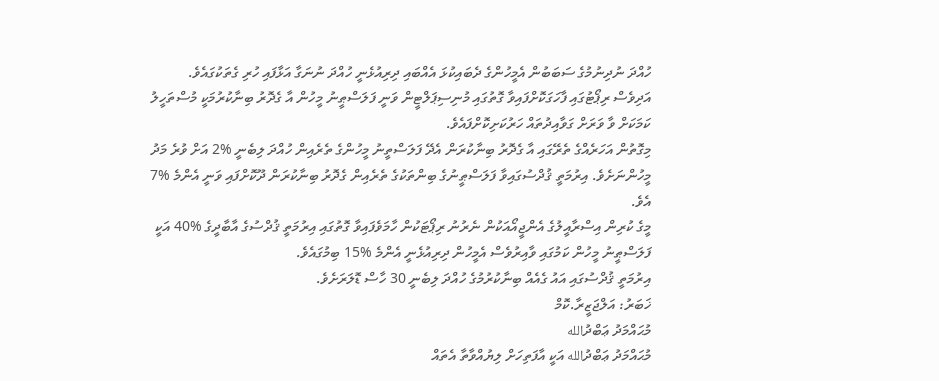ހުއްދަ ނުދިނުމުގެ ސަބަބުން އެމީހުންގެ ދެބައިކުޅަ އެއްބައި ދިރިއުޅެނީ ހުއްދަ ނުނަގާ އަޅާފައި ހުރި ގެތަކުގައެވެ.
އަދިވެސް ރިޕޯޓުގައި ފާހަގަކޮށްފައިވާ ގޮތުގައި މުނިސިޕަލްޓީން ވަނީ ފަލަސްޠީނު މީހުން އާ ގެދޮރު ބިނާކުރުމަކީ މުސްތަހީލު ކަމަކަށް ވާ ވަރަށް ގަވާއިދުތައް ހަރުކަށިކޮށްފައެވެ.
މިގޮތުން އަހަރެއްގެ ތެރޭގައި އާ ގެދޮރު ބިނާކުރަން އެދޭ ފަލަސްތީނު މީހުންގެ ތެރެއިން ހުއްދަ ލިބެނީ %2 އަށް ވުރެ މަދު މީހުންނަށެވެ. އިރުމަތީ ޤުދްސުގައިވާ ފަލަސްޠީނުގެ ބިންތަކުގެ ތެރެއިން ގެދޮރު ބިނާކުރަން ދޫކޮށްފައި ވަނީ އެންމެ %7 އެވެ.
މީގެ ކުރިން އިސްރާއީލުގެ އެންޖީއޯއަކުން ނެރުނު ރިޕޯޓަކުން ހާމަވެފައިވާ ގޮތުގައި އިރުމަތީ ޤުދްސުގެ އާބާދީގެ %40 އަކީ ފަލަސްޠީނު މީހުން ކަމުގައި ވާއިރުވެސް އެމީހުން ދިރިއުޅެނީ އެންމެ %15 ބިމުގައެވެ.
އިރުމަތީ ޤުދްސުގައި އައު ގެއެއް ބިނާކުރުމުގެ ހުއްދަ ލިބެނީ 30 ހާސް ޑޮލަރަށެވެ.
ޚަބަރު: އަލްޖަޒީރާ.ކޮމް
މުޙައްމަދު ޢަބްދުالله
މުޙައްމަދު ޢަބްދުالله އަކީ އާފަތިހަށް ލިޔުއްވާތާ އެތައް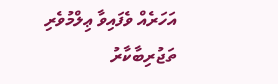އަހަރެއް ވެފައިވާ ޢިލްމުވެރި ތަޖުރިބާކާރު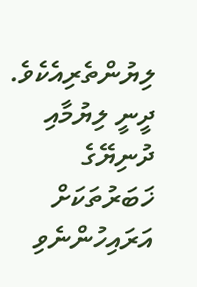ލިޔުންތެރިއެކެވެ. ދީނީ ލިޔުމާއި ދުނިޔޭގެ ޚަބަރުތަކަށް އަރައިހުންނެވި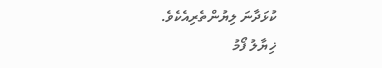ކުޅަދާނަ ލިޔުންތެރިއެކެވެ.
ޚިޔާލު ފޯމު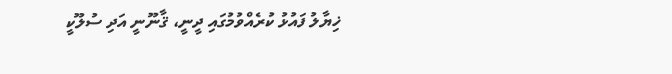ޚިޔާލު ފައުޅު ކުރެއްވުމުގައި ދީނީ، ޤާނޫނީ އަދި ސުލޫކީ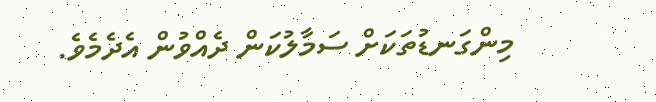މިންގަނޑުތަކަށް ސަމާލުކަން ދެއްވުން އެދެމެވެ.